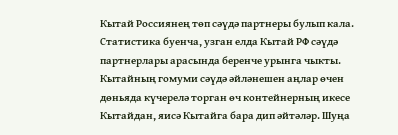Кытай Россиянең төп сәүдә партнеры булып кала. Статистика буенча, узган елда Кытай РФ сәүдә партнерлары арасында беренче урынга чыкты. Кытайның гомуми сәүдә әйләнешен аңлар өчен дөньяда күчерелә торган өч контейнерның икесе Кытайдан, яисә Кытайга бара дип әйтәләр. Шуңа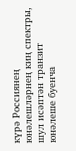күрә Россиянең юнәлешләрнең киң спектры, шул исәптән транзит юнәлеше буенча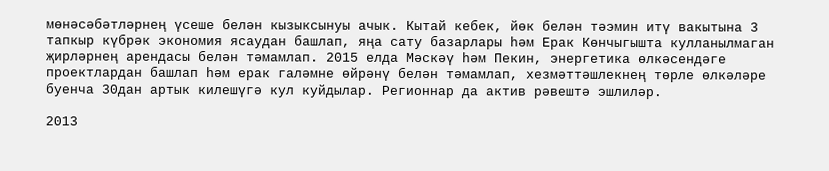мөнәсәбәтләрнең үсеше белән кызыксынуы ачык. Кытай кебек, йөк белән тәэмин итү вакытына 3 тапкыр күбрәк экономия ясаудан башлап, яңа сату базарлары һәм Ерак Көнчыгышта кулланылмаган җирләрнең арендасы белән тәмамлап. 2015 елда Мәскәү һәм Пекин, энергетика өлкәсендәге проектлардан башлап һәм ерак галәмне өйрәнү белән тәмамлап, хезмәттәшлекнең төрле өлкәләре буенча 30дан артык килешүгә кул куйдылар. Регионнар да актив рәвештә эшлиләр.

2013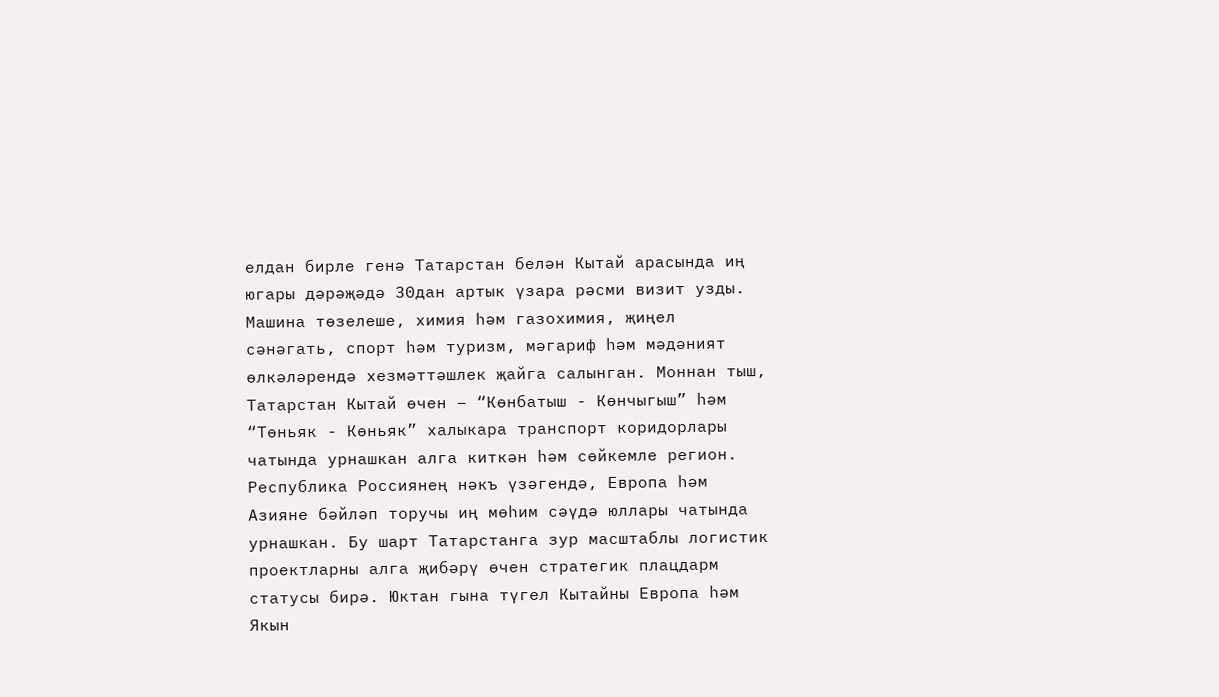елдан бирле генә Татарстан белән Кытай арасында иң югары дәрәҗәдә 30дан артык үзара рәсми визит узды. Машина төзелеше, химия һәм газохимия, җиңел сәнәгать, спорт һәм туризм, мәгариф һәм мәдәният өлкәләрендә хезмәттәшлек җайга салынган. Моннан тыш, Татарстан Кытай өчен – “Көнбатыш - Көнчыгыш” һәм “Төньяк - Көньяк” халыкара транспорт коридорлары чатында урнашкан алга киткән һәм сөйкемле регион. Республика Россиянең нәкъ үзәгендә, Европа һәм Азияне бәйләп торучы иң мөһим сәүдә юллары чатында урнашкан. Бу шарт Татарстанга зур масштаблы логистик проектларны алга җибәрү өчен стратегик плацдарм статусы бирә. Юктан гына түгел Кытайны Европа һәм Якын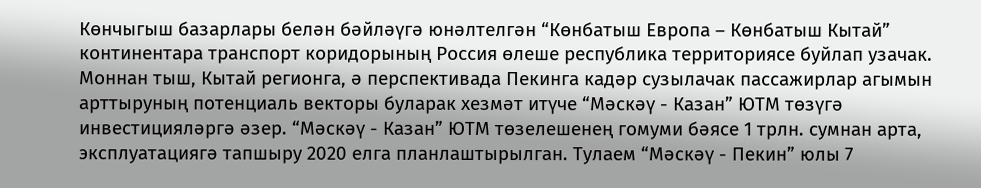Көнчыгыш базарлары белән бәйләүгә юнәлтелгән “Көнбатыш Европа – Көнбатыш Кытай” континентара транспорт коридорының Россия өлеше республика территориясе буйлап узачак. Моннан тыш, Кытай регионга, ә перспективада Пекинга кадәр сузылачак пассажирлар агымын арттыруның потенциаль векторы буларак хезмәт итүче “Мәскәү - Казан” ЮТМ төзүгә инвестицияләргә әзер. “Мәскәү - Казан” ЮТМ төзелешенең гомуми бәясе 1 трлн. сумнан арта, эксплуатациягә тапшыру 2020 елга планлаштырылган. Тулаем “Мәскәү - Пекин” юлы 7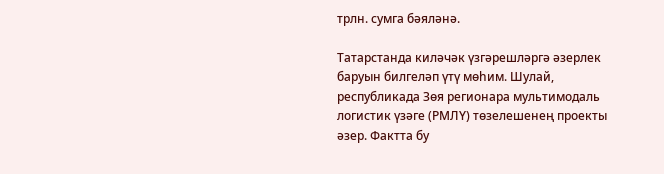трлн. сумга бәяләнә.

Татарстанда киләчәк үзгәрешләргә әзерлек баруын билгеләп үтү мөһим. Шулай, республикада Зөя регионара мультимодаль логистик үзәге (РМЛҮ) төзелешенең проекты әзер. Фактта бу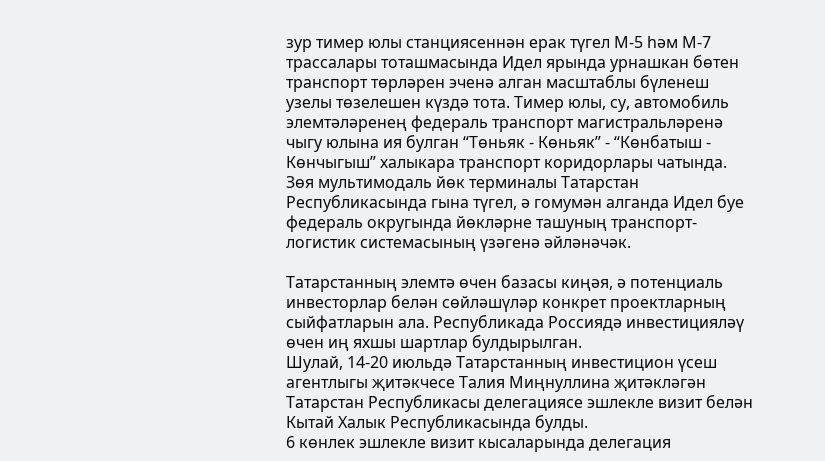зур тимер юлы станциясеннән ерак түгел М-5 һәм М-7 трассалары тоташмасында Идел ярында урнашкан бөтен транспорт төрләрен эченә алган масштаблы бүленеш узелы төзелешен күздә тота. Тимер юлы, су, автомобиль элемтәләренең федераль транспорт магистральләренә чыгу юлына ия булган “Төньяк - Көньяк” - “Көнбатыш - Көнчыгыш” халыкара транспорт коридорлары чатында. Зөя мультимодаль йөк терминалы Татарстан Республикасында гына түгел, ә гомумән алганда Идел буе федераль округында йөкләрне ташуның транспорт-логистик системасының үзәгенә әйләнәчәк.

Татарстанның элемтә өчен базасы киңәя, ә потенциаль инвесторлар белән сөйләшүләр конкрет проектларның сыйфатларын ала. Республикада Россиядә инвестицияләү өчен иң яхшы шартлар булдырылган.
Шулай, 14-20 июльдә Татарстанның инвестицион үсеш агентлыгы җитәкчесе Талия Миңнуллина җитәкләгән Татарстан Республикасы делегациясе эшлекле визит белән Кытай Халык Республикасында булды.
6 көнлек эшлекле визит кысаларында делегация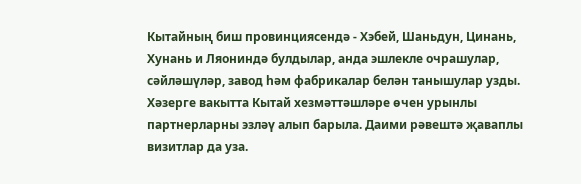Кытайның биш провинциясендә - Хэбей, Шаньдун, Цинань, Хунань и Ляониндә булдылар, анда эшлекле очрашулар, сәйләшүләр, завод һәм фабрикалар белән танышулар узды. Хәзерге вакытта Кытай хезмәттәшләре өчен урынлы партнерларны эзләү алып барыла. Даими рәвештә җаваплы визитлар да уза.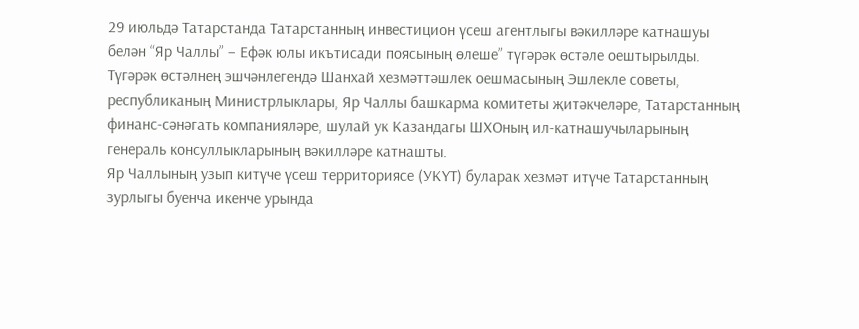29 июльдә Татарстанда Татарстанның инвестицион үсеш агентлыгы вәкилләре катнашуы белән “Яр Чаллы” – Ефәк юлы икътисади поясының өлеше” түгәрәк өстәле оештырылды.
Түгәрәк өстәлнең эшчәнлегендә Шанхай хезмәттәшлек оешмасының Эшлекле советы, республиканың Министрлыклары, Яр Чаллы башкарма комитеты җитәкчеләре, Татарстанның финанс-сәнәгать компанияләре, шулай ук Казандагы ШХОның ил-катнашучыларының генераль консуллыкларының вәкилләре катнашты.
Яр Чаллының узып китүче үсеш территориясе (УКҮТ) буларак хезмәт итүче Татарстанның зурлыгы буенча икенче урында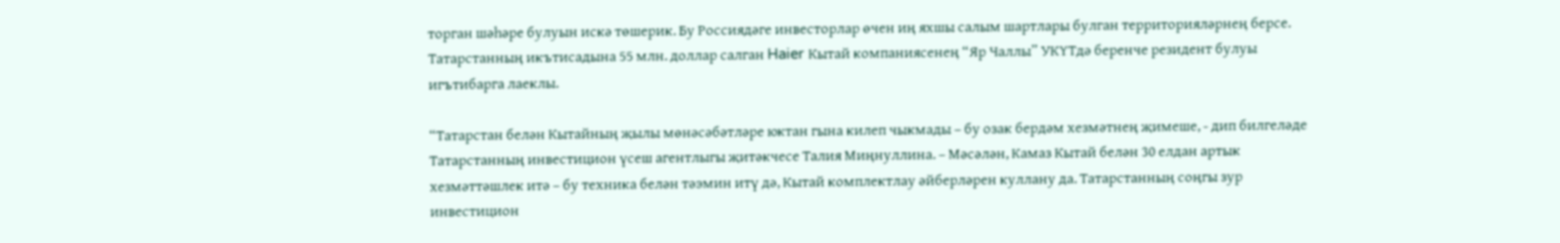торган шәһәре булуын искә төшерик. Бу Россиядәге инвесторлар өчен иң яхшы салым шартлары булган территорияләрнең берсе. Татарстанның икътисадына 55 млн. доллар салган Haier Кытай компаниясенең “Яр Чаллы” УКҮТдә беренче резидент булуы игътибарга лаеклы.

“Татарстан белән Кытайның җылы мөнәсәбәтләре юктан гына килеп чыкмады – бу озак бердәм хезмәтнең җимеше, - дип билгеләде Татарстанның инвестицион үсеш агентлыгы җитәкчесе Талия Миңнуллина. – Мәсәлән, Камаз Кытай белән 30 елдан артык хезмәттәшлек итә – бу техника белән тәэмин итү дә, Кытай комплектлау әйберләрен куллану да. Татарстанның соңгы зур инвестицион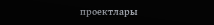проектлары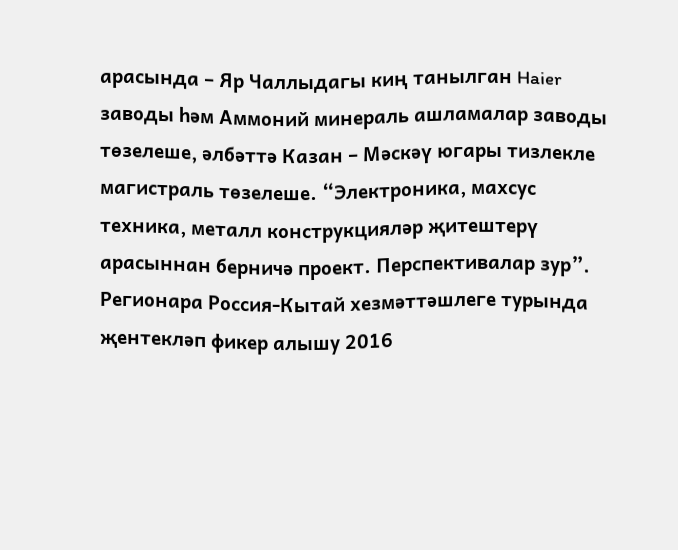арасында – Яр Чаллыдагы киң танылган Haier заводы һәм Аммоний минераль ашламалар заводы төзелеше, әлбәттә Казан – Мәскәү югары тизлекле магистраль төзелеше. “Электроника, махсус техника, металл конструкцияләр җитештерү арасыннан берничә проект. Перспективалар зур”.
Регионара Россия-Кытай хезмәттәшлеге турында җентекләп фикер алышу 2016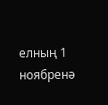елның 1 ноябренә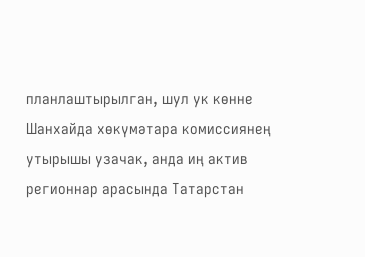планлаштырылган, шул ук көнне Шанхайда хөкүмәтара комиссиянең утырышы узачак, анда иң актив регионнар арасында Татарстан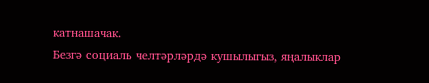катнашачак.
Безгә социаль челтәрләрдә кушылыгыз, яңалыклар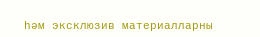һәм эксклюзив материалларны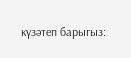күзәтеп барыгыз: